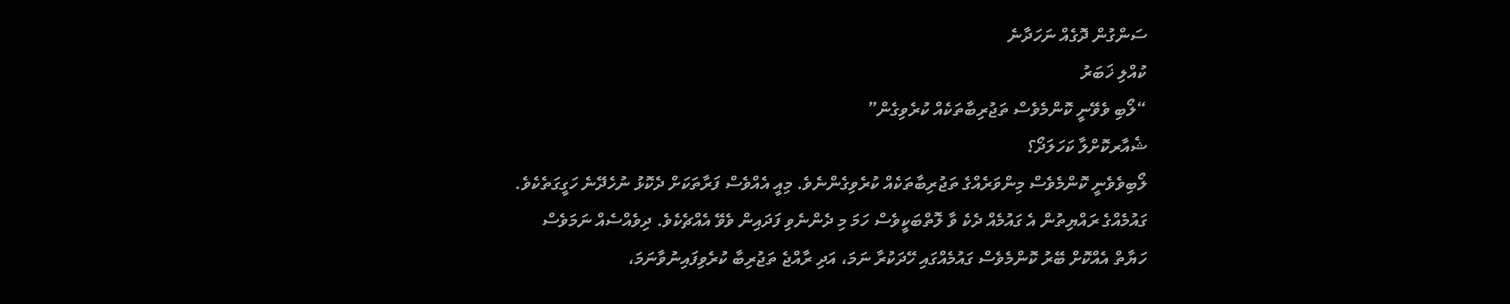ސަންގުން ދޮގެއް ނަހަދާނެ
ކުއްލި ޚަބަރު
“ލޯބި ވެވޭނީ ކޮންމެވެސް ތަޖުރިބާތަކެއް ކުރެވިގެން”
ޝެއާރކޮށްލާ ކަހަލަދޯ؟
ލޯބިވެވެނީ ކޮންމެވެސް މިންވަރެއްގެ ތަޖުރިބާތަކެއް ކުރެވިގެންނެވެ. މިއީ އެއްވެސް ފަރާތަކަށް ދެކޮޅު ނުހެދޭނެ ހަގީގަތެކެވެ. ގައުމެއްގެ ރައްޔިތުން އެ ގައުމެއް ދެކެ ވާ ލޮތްބަކީވެސް ހަމަ މި ދެންނެވި ފަދައިން ވެވޭ އެއްޗެކެވެ. ދިވެއްސެއް ނަމަވެސް ހަޔާތް އެއްކޮށް ބޭރު ކޮންމެވެސް ގައުމެއްގައި ހޭދަކުރާ ނަމަ، އަދި ރާއްޖެ ތަޖުރިބާ ކުރެވިފައިނުވާނަމަ،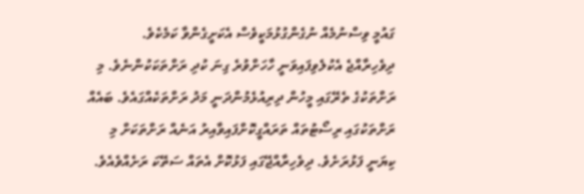ގައުމީ ވިސްނުމެއް ނުގެންގުޅުމަކީވެސް އެކަށީގެންވާ ކަމެކެވެ.
ދިވެހިރާއްޖެ އެކުލެވިފައިވަނީ ހާހަށްވުރެ ގިނަ ކުދި ރަށްތަކަކުންނެވެ. މި ރަށްތަކުގެ ތެރޭގައި މީހުން ދިރިއުޅެމުންދަނީ މަދު ރަށްތަކެއްގައެވެ. ބައެއް ރަށްތަކުގައި ރިސޯޓުތައް ތަރައްގީކޮށްފައިވާއިރު އަނެއް ރަށްތަކަށް މި ކިޔަނީ ފަޅުރަށެވެ. ދިވެހިރާއްޖޭގައި ފަޅުކޮށް އެތައް ސަތޭކަ ރަށެއްވެއެވެ.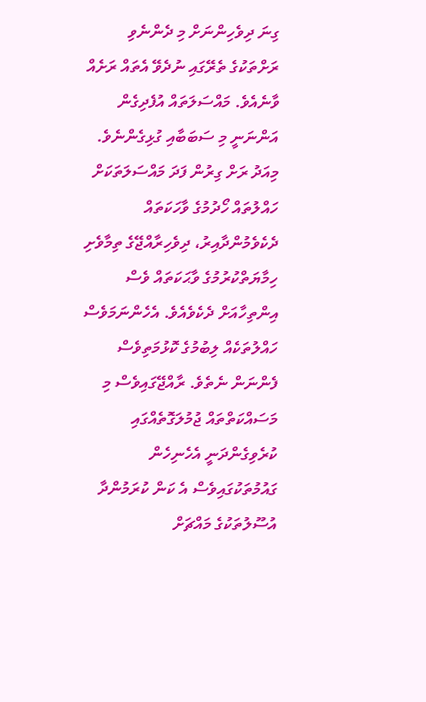ގިނަ ދިވެހިންނަށް މި ދެންނެވި ރަށްތަކުގެ ތެރޭގައި ނުދެވޭ އެތައް ރަށެއް ވާނެއެވެ. މައްސަލަތައް އުފެދިގެން އަންނަނީ މި ސަބަބާއި ގުޅިގެންނެވެ.
މިއަދު ރަށް ގިރުން ފަދަ މައްސަލަތަކަށް ހައްލުތައް ހޯދުމުގެ ވާހަކަތައް ދެކެވެމުންދާއިރު، ދިވެހިރާއްޖޭގެ ތިމާވެށި ހިމާޔަތްކުރުމުގެ ވާޙަކަތައް ވެސް އިންތިހާއަށް ދެކެވެއެވެ. އެހެންނަމަވެސް ހައްލުތަކެއް ލިބުމުގެ ކޮޅުމަތިވެސް ފެންނަން ނެތެވެ. ރާއްޖޭގައިވެސް މި މަސައްކަތްތައް ޖުމުލަގޮތެއްގައި ކުރެވިގެންދަނީ އެހެނިހެން ގައުމުތަކުގައިވެސް އެ ކަން ކުރަމުންދާ އުސޫލުތަކުގެ މައްޗަށް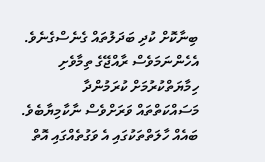ބިނާކޮށް ކުދި ބަދަލުތައް ގެނެސްގެނެވެ. އެހެންނަމަވެސް ރާއްޖޭގެ ތިމާވެށި ހިމާޔަތްކުރުމަށް ކުރަމުންދާ މަސައްކަތްތައް ވަރަށްވެސް ނާކާމިޔާބެވެ.
ބައެއް ހާލަތްތަކުގައި އެ ވަގުތެއްގައި އޮތް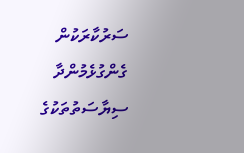ސަރުކާރަކުން ގެންގުޅެމުންދާ ސިޔާސަތުތަކުގެ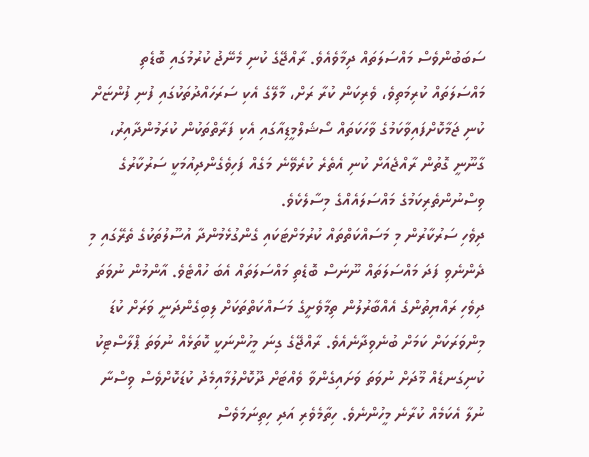ސަބަބުންވެސް މައްސަލަތައް ދިމާވެއެވެ. ރާއްޖޭގެ ކުނި މެނޭޖު ކުރުމުގައި ބޮޑެތި މައްސަލަތައް ކުރިމަތިވެ، ވެރިކަން ކުރާ ރަށް، މާލޭގެ އެކި ސަރަހައްދުތަކުގައި ފުނި ފުންޏަށް ކުނި ޖަމާކޮށްފައިވާކަމުގެ ވާހަކަތައް ސޯޝަލްމީޑިއާގައި އެކި ފަރާތްތަކުން ކުރަމުންދާއިރު، ގާނޫނީ ގޮތުން ރާއްޖެއަށް ކުނި އެތެރެ ކުރެވޭނެ މަގެއް ފަހިވެގެންދިއުމަކީ ސަރުކާރުގެ ވިސްނުންތެރިކަމުގެ މައްސަލައެއްގެ މިސާލެކެވެ.
ދިވެހި ސަރުކާރުން މި މަސައްކަތްތައް ކުރުމަށްޓަކައި ގެންގުޅެމުންދާ އުސޫލުތަކުގެ ތެރޭގައި މި ދެންނެވި ފަދަ މައްސަލަތައް ނޫނަސް ބޮޑެތި މައްސަލަތައް އެބަ ހުއްޓެވެ. އާންމުން ނުވަތަ ދިވެހި ރައްޔިތުންގެ އެއްބާރުލުން ތިމާވެށީގެ މަސައްކަތްތަކަށް ލިބިގެންދަނީ ވަރަށް ކުޑަ މިންވަރަކަށް ކަމަށް ބުނެވިދާނެއެވެ. ރާއްޖޭގެ ގިނަ މީހުންނަކީ ކޮތަޅެއް ނުވަތަ ޕްލާސްޓިކު ކުނިގަނޑެއް މޫދަށް ނުވަތަ ވަށައިގެންވާ ވެއްޓަށް ދޫކޮށްލުމާއިމެދު ކުޑަކޮށްވެސް ވިސްނާ ނުލާ އެކަމެއް ކުރާނެ މީހުންނެވެ. ހިތާމެވެރި އަދި ހިތިނަމަވެސް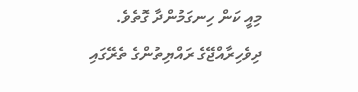މިއީ ކަން ހިނގަމުންދާ ގޮތެވެ.
ދިވެހިރާއްޖޭގެ ރައްޔިތުންގެ ތެރޭގައި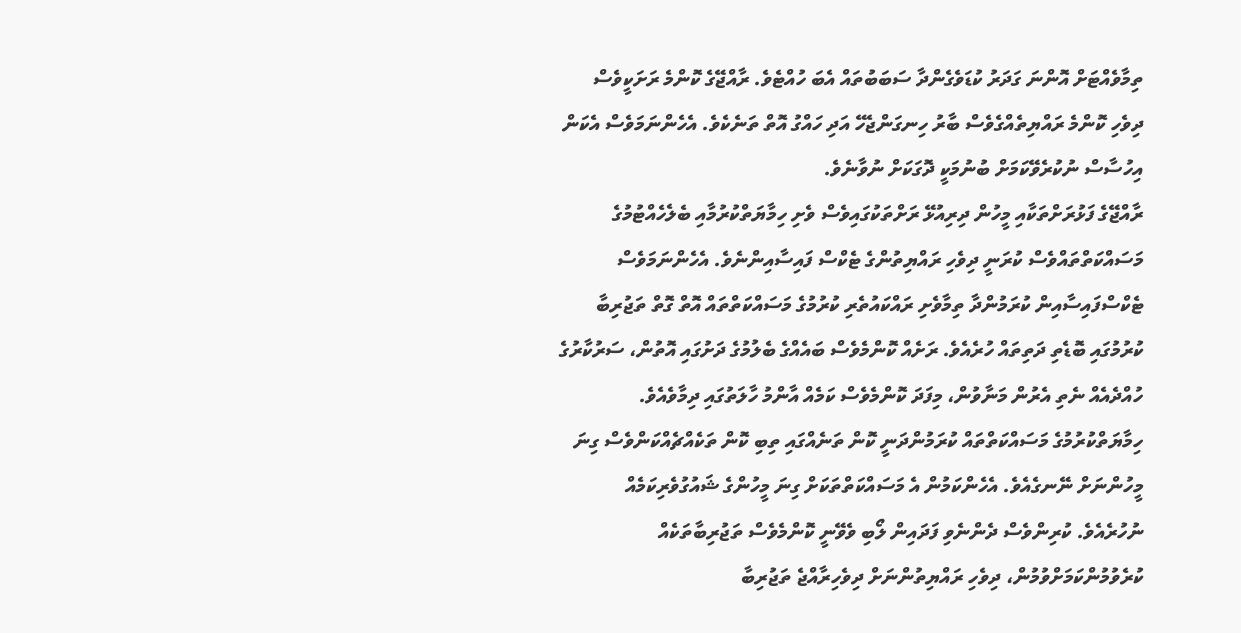ތިމާވެއްޓަށް އޮންނަ ގަދަރު ކުޑަވެގެންދާ ސަބަބުތައް އެބަ ހުއްޓެވެ. ރާއްޖޭގެ ކޮންމެ ރަށަކީވެސް ދިވެހި ކޮންމެ ރައްޔިތެއްގެވެސް ބާރު ހިނގަންޖެހޭ އަދި ހައްގު އޮތް ތަނެކެވެ. އެހެންނަމަވެސް އެކަން އިހުސާސް ނުކުރެވޭކަމަށް ބުނުމަކީ ދޮގަކަށް ނުވާނެވެ.
ރާއްޖޭގެ ފަޅުރަށްތަކާއި މީހުން ދިރިއުޅޭ ރަށްތަކުގައިވެސް ވެށި ހިމާޔަތްކުރުމާއި ބެލެހެއްޓުމުގެ މަސައްކަތްތައްވެސް ކުރަނީ ދިވެހި ރައްޔިތުންގެ ޓެކްސް ފައިސާއިންނެވެ. އެހެންނަމަވެސް ޓެކްސްފައިސާއިން ކުރަމުންދާ ތިމާވެށި ރައްކައުތެރި ކުރުމުގެ މަސައްކަތްތައް އޮތް ގޮތް ތަޖުރިބާ ކުރުމުގައި ބޮޑެތި ދަތިތައް ހުރެއެވެ. ރަށެއް ކޮންމެވެސް ބައެއްގެ ބެލުމުގެ ދަށުގައި އޮތުން، ސަރުކާރުގެ ހުއްދެއެއް ނެތި އެރުން މަނާވުން، މިފަދަ ކޮންމެވެސް ކަމެއް އާންމު ހާލަތުގައި ދިމާވެއެވެ.
ހިމާޔަތްކުރުމުގެ މަސައްކަތްތައް ކުރަމުންދަނީ ކޮން ތަނެއްގައި ތިބި ކޮން ތަކެއްޗެއްކަންވެސް ގިނަ މީހުންނަށް ނޭނގެއެވެ. އެހެންކަމުން އެ މަސައްކަތްތަކަށް ގިނަ މީހުންގެ ޝައުގުވެރިކަމެއް ނުހުރެއެވެ. ކުރިންވެސް ދެންނެވި ފަދައިން ލޯބި ވެވޭނީ ކޮންމެވެސް ތަޖުރިބާތަކެއް ކުރެވުމުންކަމަށްވުމުން، ދިވެހި ރައްޔިތުންނަށް ދިވެހިރާއްޖެ ތަޖުރިބާ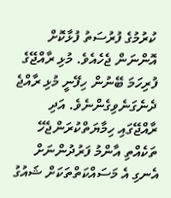ކުރުމުގެ ފުރުސަތު ފުޅާކޮށް އޮންނަން ޖެހެއެވެ. މުޅި ރާއްޖޭގެ ފުރިހަމަ ބޭނުން ހިފޭނީ މުޅި ރާއްޖެ ދެނެގަނެވިގެންނެވެ. އަދި ރާއްޖޭގައި ހިމާޔަތްކުރަންޖެހޭ ތަކެއްތި އާންމު ފަރުދުންނަށް އެނގި އެ މަސައްކަތްތަކަށް ޝައުގު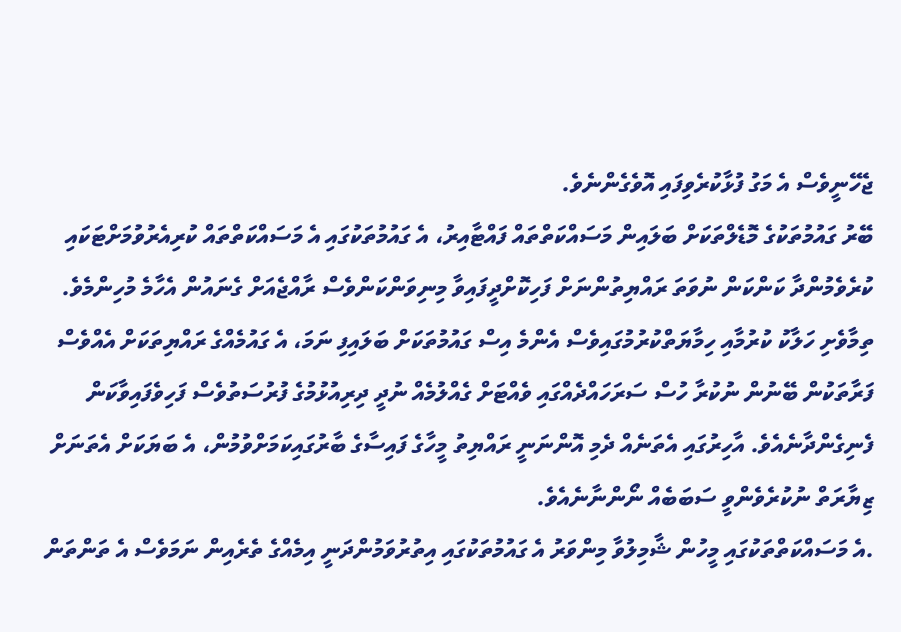ޖެހޭނީވެސް އެ މަގު ފުޅާކުރެވިފައި އޮވެގެންނެވެ.
ބޭރު ގައުމުތަކުގެ މޮޑެލްތަކަށް ބަލައިން މަސައްކަތްތައް ފައްޓާއިރު، އެ ގައުމުތަކުގައި އެ މަސައްކަތްތައް ކުރިއެރުވުމަށްޓަކައި ކުރެވެމުންދާ ކަންކަން ނުވަތަ ރައްޔިތުންނަށް ފަހިކޮށްދީފައިވާ މިނިވަންކަންވެސް ރާއްޖެއަށް ގެނައުން އެހާމެ މުހިންމެވެ.
ތިމާވެށި ހަލާކު ކުރުމާއި ހިމާޔަތްކުރުމުގައިވެސް އެންމެ އިސް ގައުމުތަކަށް ބަލައިފި ނަމަ، އެ ގައުމެއްގެ ރައްޔިތަކަށް އެއްވެސް ފަރާތަކުން ބޭނުން ނުކުރާ ހުސް ސަރަހައްދެއްގައި ވެއްޓަށް ގެއްލުމެއް ނުދީ ދިރިއުޅުމުގެ ފުރުސަތުވެސް ފަހިވެފައިވާކަން ފެނިގެންދާނެއެވެ. އާހިރުގައި އެތަނެއް ދެމި އޮންނަނީ ރައްޔިތު މީހާގެ ފައިސާގެ ބާރުގައިކަމަށްވުމުން، އެ ބަޔަކަށް އެތަނަށް ޒިޔާރަތް ނުކުރެވެންވީ ސަބަބެއް ނޯންނާނެއެވެ.
.އެ މަސައްކަތްތަކުގައި މީހުން ޝާމިލުވާ މިންވަރު އެ ގައުމުތަކުގައި އިތުރުވަމުންދަނީ އިމެއްގެ ތެރެއިން ނަމަވެސް އެ ތަންތަން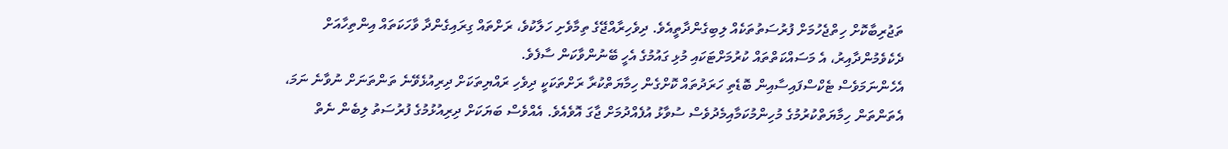ތަޖުރިބާކޮށް ހިތްޖެހުމަށް ފުރުސަތުތަކެއް ލިބިގެންދާތީއެވެ. ދިވެހިރާއްޖޭގެ ތިމާވެށި ހަލާކުވެ، ރަށްތައް ގިރައިގެންދާ ވާހަކަތައް އިންތިހާއަށް ދެކެވެމުންދާއިރު، އެ މަސައްކަތްތައް ކުރުމަށްޓަކައި މުޅި ގައުމުގެ އެހީ ބޭނުންވާކަން ސާފެވެ.
އެހެންނަމަވެސް ޓެކްސްފައިސާއިން ބޮޑެތި ހަރަދުތައް ކޮށްގެން ހިމާޔަތްކުރާ ރަށްތަކަކީ ދިވެހި ރައްޔިތަކަށް ދިރިއުޅެވޭނެ ތަންތަނަށް ނުވާނެ ނަމަ، އެތަންތަން ހިމާޔަތްކުރުމުގެ މުހިންމުކަމާއިމެދުވެސް ސުވާޅު އުފެއްދުމަށް ޖާގަ އޮވެއެވެ. އެއްވެސް ބަޔަކަށް ދިރިއުޅުމުގެ ފުރުސަތު ލިބެން ނެތް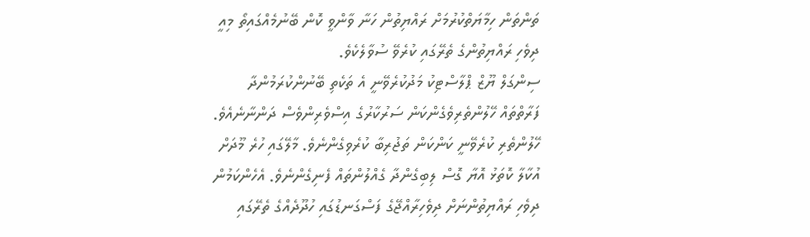ތަންތަން ހިމާޔަތްކުރުމަށް ރައްޔިތުން ހަނާ ވާންވީ ކޮން ބޭނުމެއްގައިތޯ މިއީ ދިވެހި ރައްޔިތުންގެ ތެރޭގައި ކުރެވޭ ސުވާލެކެވެ.
ސިންގަލް ޔޫޒް ޕްލާސްޓިކު މަދުކުރެވޭނީ އެ ތަކެތި ބޭނުންކުރަމުންދާ ފަރާތްތައް ހޭލުންތެރިވެގެންކަން ސަރުކާރުގެ އިސްވެރިންވެސް ދަންނާނެއެވެ. ހޭލުންތެރި ކުރެވޭނީ ކަންކަން ތަޖުރިބާ ކުރެވިގެންނެވެ. މާލޭގައި ހުރެ މޫދަށް އުކާލާ ކޮތަޅު އޮޔާ ގޮސް ލިބިގެންދާ ގެއްލުންތައް ފެނިގެންނެވެ. އެހެންކަމުން ދިވެހި ރައްޔިތުންނަށް ދިވެހިރާއްޖޭގެ ފަސްގަނޑުގައި ހުދޫދެއްގެ ތެރޭގައި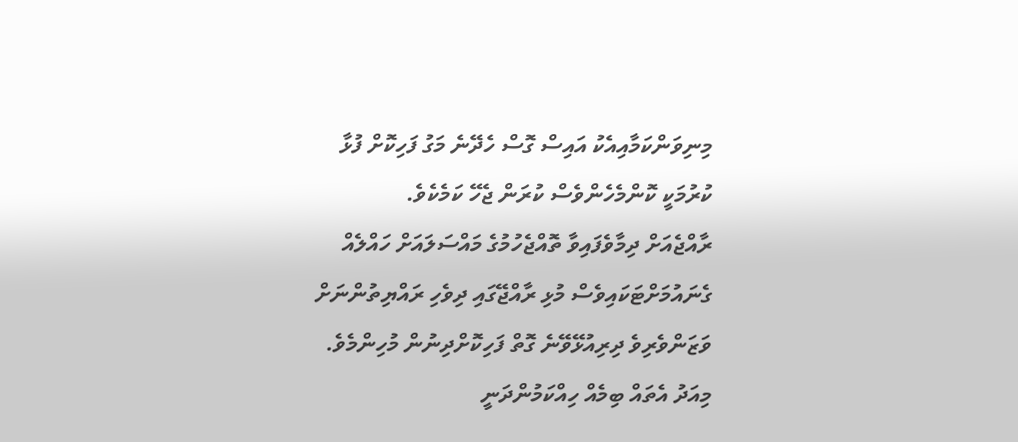މިނިވަންކަމާއިއެކު އައިސް ގޮސް ހެދޭނެ މަގު ފަހިކޮށް ފުޅާ ކުރުމަކީ ކޮންމެހެންވެސް ކުރަން ޖެހޭ ކަމެކެވެ.
ރާއްޖެއަށް ދިމާވެފައިވާ ތޮއްޖެހުމުގެ މައްސަލައަށް ހައްލެއް ގެނައުމަށްޓަކައިވެސް މުޅި ރާއްޖޭގައި ދިވެހި ރައްޔިތުންނަށް ވަޒަންވެރިވެ ދިރިއުޅޭވޭނެ ގޮތް ފަހިކޮށްދިނުން މުހިންމެވެ. މިއަދު އެތައް ބިމެއް ހިއްކަމުންދަނީ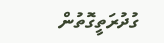ގުދުރަތީގޮތުން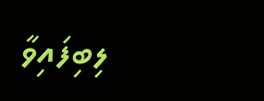ލިބިފައިވާ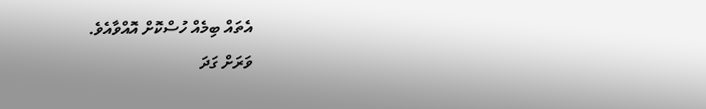އެތައް ބިމެއް ހުސްކޮށް އޮއްވާއެވެ.
ވަރަށް ގަދަ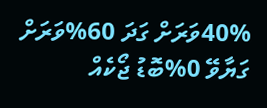40%ވަރަށް ގަދަ 60%ވަރަށް ގަޔާވޭ 0%ބޮޑު ޖޯކެއް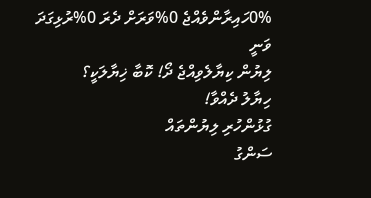0%ހައިރާންވެއްޖެ 0%ވަރަށް ދެރަ 0%ރުޅިގަދަ ވަނީ
ލިޔުން ކިޔާލެވިއްޖެ ދޯ! ކޮބާ ޚިޔާލަކީ؟
ހިޔާލު ދެއްވާ!
ގުޅުންހުރި ލިޔުންތައް
ސަންގު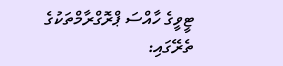ޓީވީގެ ހާއްސަ ޕްރޮގްރާމްތަކުގެ ތެރޭގައި: